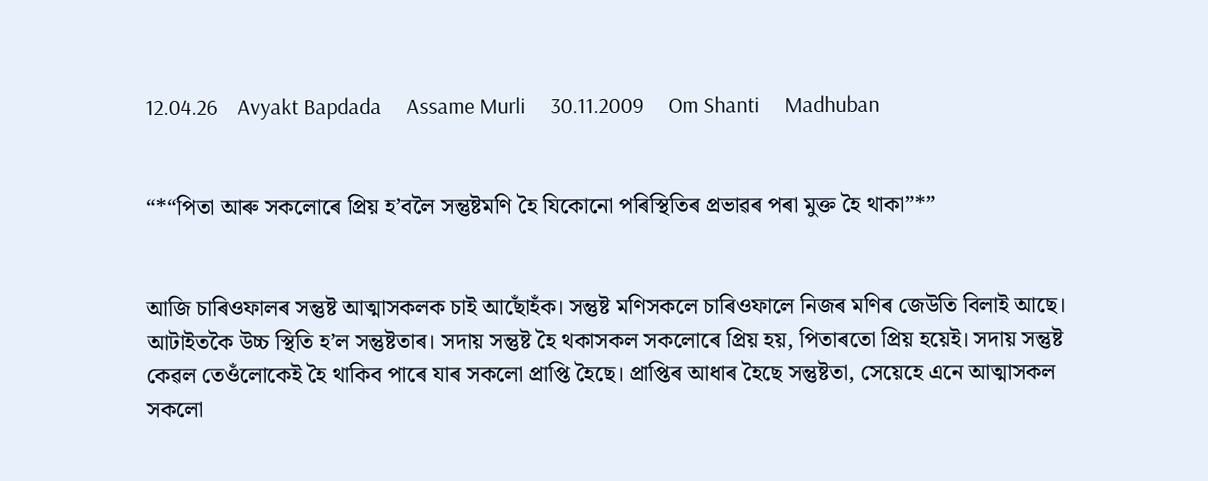12.04.26    Avyakt Bapdada     Assame Murli     30.11.2009     Om Shanti     Madhuban


“*“পিতা আৰু সকলোৰে প্ৰিয় হ’বলৈ সন্তুষ্টমণি হৈ যিকোনো পৰিস্থিতিৰ প্ৰভাৱৰ পৰা মুক্ত হৈ থাকা”*”


আজি চাৰিওফালৰ সন্তুষ্ট আত্মাসকলক চাই আছোঁহঁক। সন্তুষ্ট মণিসকলে চাৰিওফালে নিজৰ মণিৰ জেউতি বিলাই আছে। আটাইতকৈ উচ্চ স্থিতি হ’ল সন্তুষ্টতাৰ। সদায় সন্তুষ্ট হৈ থকাসকল সকলোৰে প্ৰিয় হয়, পিতাৰতো প্ৰিয় হয়েই। সদায় সন্তুষ্ট কেৱল তেওঁলোকেই হৈ থাকিব পাৰে যাৰ সকলো প্ৰাপ্তি হৈছে। প্ৰাপ্তিৰ আধাৰ হৈছে সন্তুষ্টতা, সেয়েহে এনে আত্মাসকল সকলো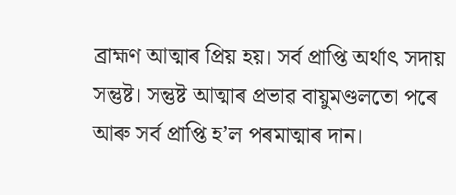ব্ৰাহ্মণ আত্মাৰ প্ৰিয় হয়। সৰ্ব প্ৰাপ্তি অৰ্থাৎ সদায় সন্তুষ্ট। সন্তুষ্ট আত্মাৰ প্ৰভাৱ বায়ুমণ্ডলতো পৰে আৰু সৰ্ব প্ৰাপ্তি হ’ল পৰমাত্মাৰ দান।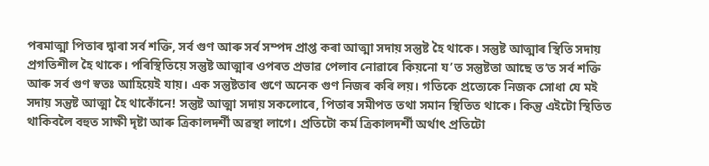পৰমাত্মা পিতাৰ দ্বাৰা সৰ্ব শক্তি, সৰ্ব গুণ আৰু সৰ্ব সম্পদ প্ৰাপ্ত কৰা আত্মা সদায় সন্তুষ্ট হৈ থাকে। সন্তুষ্ট আত্মাৰ স্থিতি সদায় প্ৰগতিশীল হৈ থাকে। পৰিস্থিতিয়ে সন্তুষ্ট আত্মাৰ ওপৰত প্ৰভাৱ পেলাব নোৱাৰে কিয়নো য’ত সন্তুষ্টতা আছে ত’ত সৰ্ব শক্তি আৰু সৰ্ব গুণ স্বতঃ আহিয়েই যায়। এক সন্তুষ্টতাৰ গুণে অনেক গুণ নিজৰ কৰি লয়। গতিকে প্ৰত্যেকে নিজক সোধা যে মই সদায় সন্তুষ্ট আত্মা হৈ থাকোঁনে! সন্তুষ্ট আত্মা সদায় সকলোৰে, পিতাৰ সমীপত তথা সমান স্থিতিত থাকে। কিন্তু এইটো স্থিতিত থাকিবলৈ বহুত সাক্ষী দৃষ্টা আৰু ত্ৰিকালদৰ্শী অৱস্থা লাগে। প্ৰতিটো কৰ্ম ত্ৰিকালদৰ্শী অৰ্থাৎ প্ৰতিটো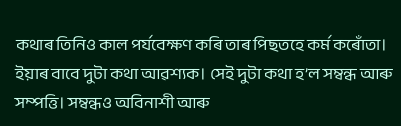কথাৰ তিনিও কাল পৰ্যবেক্ষণ কৰি তাৰ পিছতহে কৰ্ম কৰোঁতা। ইয়াৰ বাবে দুটা কথা আৱশ্যক। সেই দুটা কথা হ’ল সম্বন্ধ আৰু সম্পত্তি। সম্বন্ধও অবিনাশী আৰু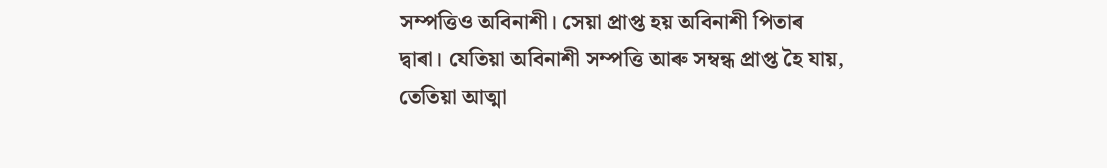সম্পত্তিও অবিনাশী। সেয়া প্ৰাপ্ত হয় অবিনাশী পিতাৰ দ্বাৰা। যেতিয়া অবিনাশী সম্পত্তি আৰু সম্বন্ধ প্ৰাপ্ত হৈ যায়, তেতিয়া আত্মা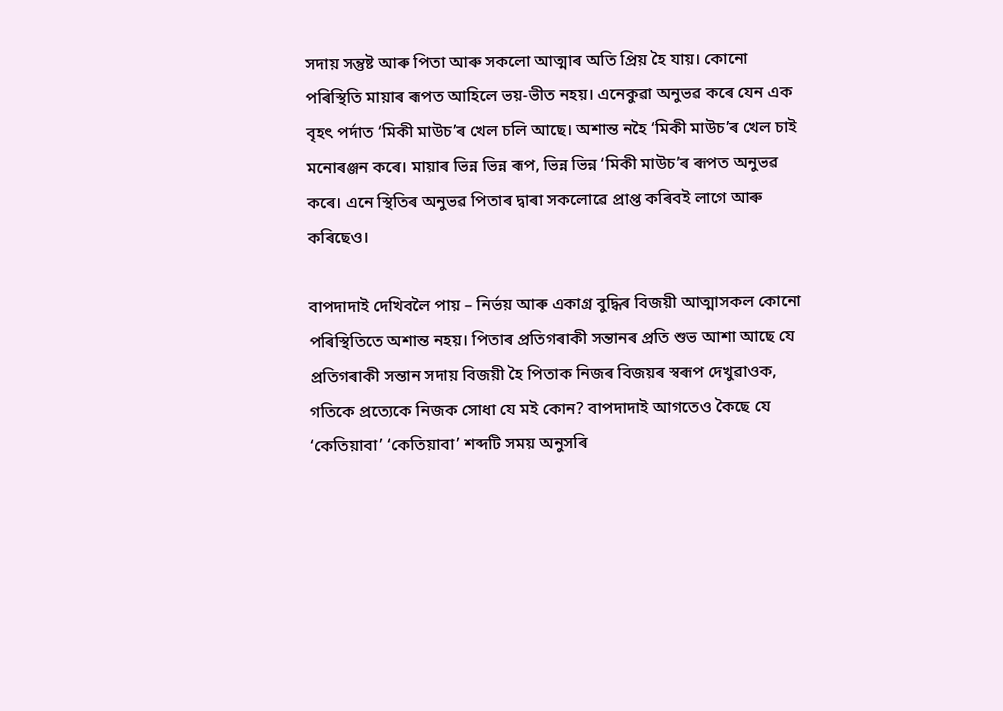সদায় সন্তুষ্ট আৰু পিতা আৰু সকলো আত্মাৰ অতি প্ৰিয় হৈ যায়। কোনো পৰিস্থিতি মায়াৰ ৰূপত আহিলে ভয়-ভীত নহয়। এনেকুৱা অনুভৱ কৰে যেন এক বৃহৎ পৰ্দাত ‘মিকী মাউচ’ৰ খেল চলি আছে। অশান্ত নহৈ ‘মিকী মাউচ’ৰ খেল চাই মনোৰঞ্জন কৰে। মায়াৰ ভিন্ন ভিন্ন ৰূপ, ভিন্ন ভিন্ন ‘মিকী মাউচ’ৰ ৰূপত অনুভৱ কৰে। এনে স্থিতিৰ অনুভৱ পিতাৰ দ্বাৰা সকলোৱে প্ৰাপ্ত কৰিবই লাগে আৰু কৰিছেও।

বাপদাদাই দেখিবলৈ পায় – নিৰ্ভয় আৰু একাগ্ৰ বুদ্ধিৰ বিজয়ী আত্মাসকল কোনো পৰিস্থিতিতে অশান্ত নহয়। পিতাৰ প্ৰতিগৰাকী সন্তানৰ প্ৰতি শুভ আশা আছে যে প্ৰতিগৰাকী সন্তান সদায় বিজয়ী হৈ পিতাক নিজৰ বিজয়ৰ স্বৰূপ দেখুৱাওক, গতিকে প্ৰত্যেকে নিজক সোধা যে মই কোন? বাপদাদাই আগতেও কৈছে যে ‘কেতিয়াবা’ ‘কেতিয়াবা’ শব্দটি সময় অনুসৰি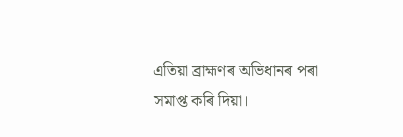এতিয়া ব্ৰাহ্মণৰ অভিধানৰ পৰা সমাপ্ত কৰি দিয়া।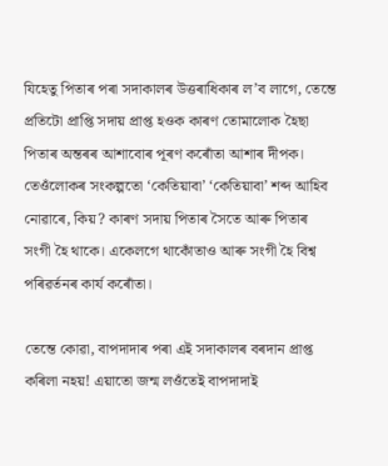যিহেতু পিতাৰ পৰা সদাকালৰ উত্তৰাধিকাৰ ল’ব লাগে, তেন্তে প্ৰতিটো প্ৰাপ্তি সদায় প্ৰাপ্ত হওক কাৰণ তোমালোক হৈছা পিতাৰ অন্তৰৰ আশাবোৰ পূৰণ কৰোঁতা আশাৰ দীপক। তেওঁলোকৰ সংকল্পতো ‘কেতিয়াবা’ ‘কেতিয়াবা’ শব্দ আহিব নোৱাৰে, কিয়? কাৰণ সদায় পিতাৰ সৈতে আৰু পিতাৰ সংগী হৈ থাকে। একেলগে থাকোঁতাও আৰু সংগী হৈ বিশ্ব পৰিৱৰ্তনৰ কাৰ্য কৰোঁতা।

তেন্তে কোৱা, বাপদাদাৰ পৰা এই সদাকালৰ বৰদান প্ৰাপ্ত কৰিলা নহয়! এয়াতো জন্ম লওঁতেই বাপদাদাই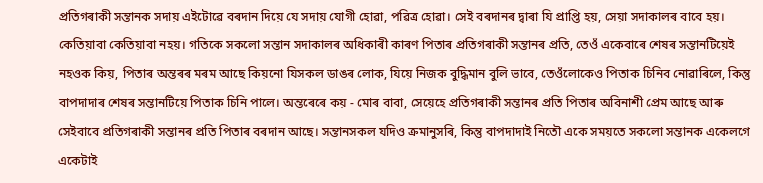প্ৰতিগৰাকী সন্তানক সদায় এইটোৱে বৰদান দিয়ে যে সদায় যোগী হোৱা, পৱিত্ৰ হোৱা। সেই বৰদানৰ দ্বাৰা যি প্ৰাপ্তি হয়, সেয়া সদাকালৰ বাবে হয়। কেতিয়াবা কেতিয়াবা নহয়। গতিকে সকলো সন্তান সদাকালৰ অধিকাৰী কাৰণ পিতাৰ প্ৰতিগৰাকী সন্তানৰ প্ৰতি, তেওঁ একেবাৰে শেষৰ সন্তানটিয়েই নহওক কিয়, পিতাৰ অন্তৰৰ মৰম আছে কিয়নো যিসকল ডাঙৰ লোক, যিয়ে নিজক বুদ্ধিমান বুলি ভাবে, তেওঁলোকেও পিতাক চিনিব নোৱাৰিলে, কিন্তু বাপদাদাৰ শেষৰ সন্তানটিয়ে পিতাক চিনি পালে। অন্তৰেৰে কয় - মোৰ বাবা, সেয়েহে প্ৰতিগৰাকী সন্তানৰ প্ৰতি পিতাৰ অবিনাশী প্ৰেম আছে আৰু সেইবাবে প্ৰতিগৰাকী সন্তানৰ প্ৰতি পিতাৰ বৰদান আছে। সন্তানসকল যদিও ক্ৰমানুসৰি, কিন্তু বাপদাদাই নিতৌ একে সময়তে সকলো সন্তানক একেলগে একেটাই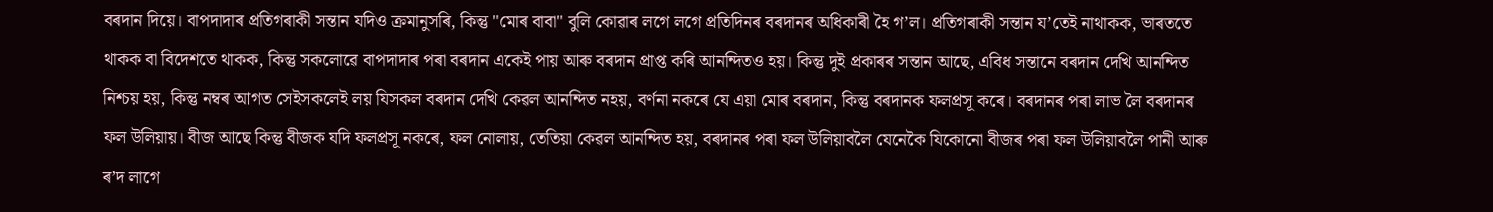বৰদান দিয়ে। বাপদাদাৰ প্ৰতিগৰাকী সন্তান যদিও ক্ৰমানুসৰি, কিন্তু "মোৰ বাবা" বুলি কোৱাৰ লগে লগে প্ৰতিদিনৰ বৰদানৰ অধিকাৰী হৈ গ’ল। প্ৰতিগৰাকী সন্তান য’তেই নাথাকক, ভাৰততে থাকক বা বিদেশতে থাকক, কিন্তু সকলোৱে বাপদাদাৰ পৰা বৰদান একেই পায় আৰু বৰদান প্ৰাপ্ত কৰি আনন্দিতও হয়। কিন্তু দুই প্ৰকাৰৰ সন্তান আছে, এবিধ সন্তানে বৰদান দেখি আনন্দিত নিশ্চয় হয়, কিন্তু নম্বৰ আগত সেইসকলেই লয় যিসকল বৰদান দেখি কেৱল আনন্দিত নহয়, বর্ণনা নকৰে যে এয়া মোৰ বৰদান, কিন্তু বৰদানক ফলপ্ৰসূ কৰে। বৰদানৰ পৰা লাভ লৈ বৰদানৰ ফল উলিয়ায়। বীজ আছে কিন্তু বীজক যদি ফলপ্ৰসূ নকৰে, ফল নোলায়, তেতিয়া কেৱল আনন্দিত হয়, বৰদানৰ পৰা ফল উলিয়াবলৈ যেনেকৈ যিকোনো বীজৰ পৰা ফল উলিয়াবলৈ পানী আৰু ৰ’দ লাগে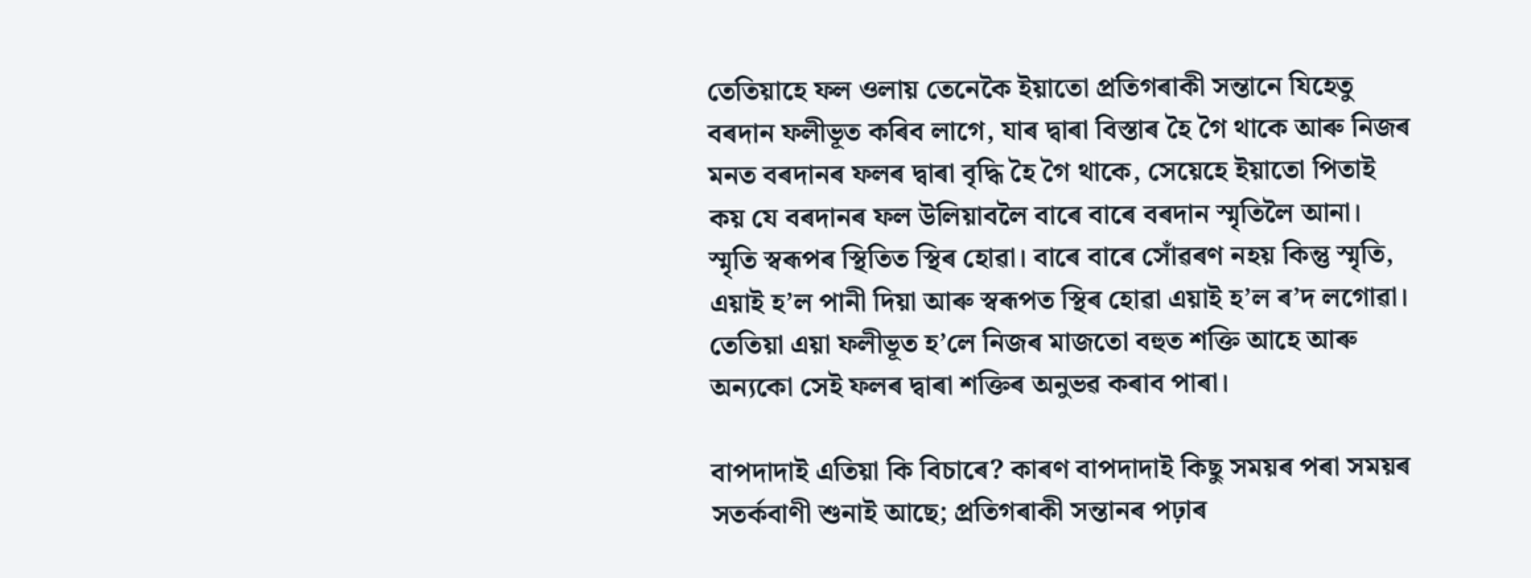তেতিয়াহে ফল ওলায় তেনেকৈ ইয়াতো প্ৰতিগৰাকী সন্তানে যিহেতু বৰদান ফলীভূত কৰিব লাগে, যাৰ দ্বাৰা বিস্তাৰ হৈ গৈ থাকে আৰু নিজৰ মনত বৰদানৰ ফলৰ দ্বাৰা বৃদ্ধি হৈ গৈ থাকে, সেয়েহে ইয়াতো পিতাই কয় যে বৰদানৰ ফল উলিয়াবলৈ বাৰে বাৰে বৰদান স্মৃতিলৈ আনা। স্মৃতি স্বৰূপৰ স্থিতিত স্থিৰ হোৱা। বাৰে বাৰে সোঁৱৰণ নহয় কিন্তু স্মৃতি, এয়াই হ’ল পানী দিয়া আৰু স্বৰূপত স্থিৰ হোৱা এয়াই হ’ল ৰ’দ লগোৱা। তেতিয়া এয়া ফলীভূত হ’লে নিজৰ মাজতো বহুত শক্তি আহে আৰু অন্যকো সেই ফলৰ দ্বাৰা শক্তিৰ অনুভৱ কৰাব পাৰা।

বাপদাদাই এতিয়া কি বিচাৰে? কাৰণ বাপদাদাই কিছু সময়ৰ পৰা সময়ৰ সতৰ্কবাণী শুনাই আছে; প্ৰতিগৰাকী সন্তানৰ পঢ়াৰ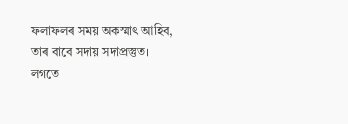ফলাফলৰ সময় অকস্মাৎ আহিব, তাৰ বাবে সদায় সদাপ্ৰস্তুত। লগতে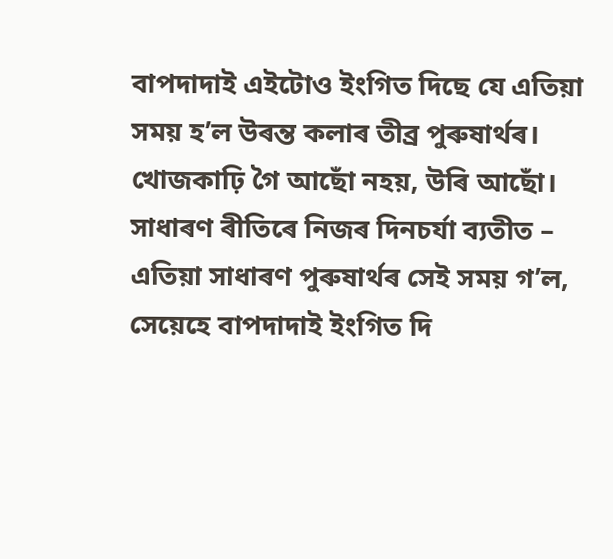বাপদাদাই এইটোও ইংগিত দিছে যে এতিয়া সময় হ’ল উৰন্ত কলাৰ তীব্ৰ পুৰুষাৰ্থৰ। খোজকাঢ়ি গৈ আছোঁ নহয়, উৰি আছোঁ। সাধাৰণ ৰীতিৰে নিজৰ দিনচৰ্যা ব্যতীত – এতিয়া সাধাৰণ পুৰুষাৰ্থৰ সেই সময় গ’ল, সেয়েহে বাপদাদাই ইংগিত দি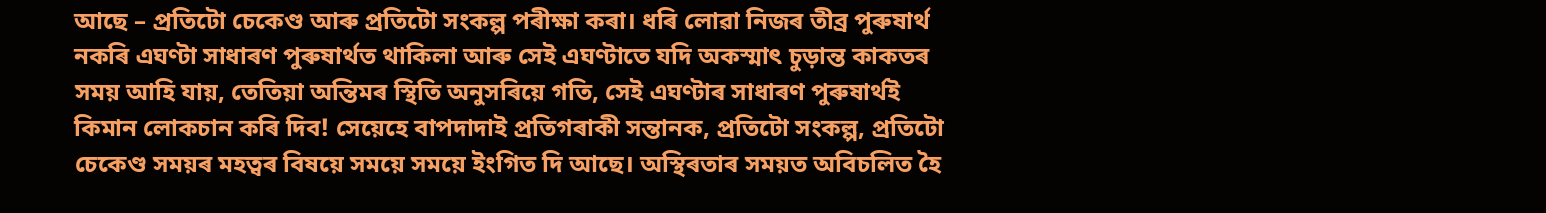আছে – প্ৰতিটো চেকেণ্ড আৰু প্ৰতিটো সংকল্প পৰীক্ষা কৰা। ধৰি লোৱা নিজৰ তীব্ৰ পুৰুষাৰ্থ নকৰি এঘণ্টা সাধাৰণ পুৰুষাৰ্থত থাকিলা আৰু সেই এঘণ্টাতে যদি অকস্মাৎ চুড়ান্ত কাকতৰ সময় আহি যায়, তেতিয়া অন্তিমৰ স্থিতি অনুসৰিয়ে গতি, সেই এঘণ্টাৰ সাধাৰণ পুৰুষাৰ্থই কিমান লোকচান কৰি দিব! সেয়েহে বাপদাদাই প্ৰতিগৰাকী সন্তানক, প্ৰতিটো সংকল্প, প্ৰতিটো চেকেণ্ড সময়ৰ মহত্বৰ বিষয়ে সময়ে সময়ে ইংগিত দি আছে। অস্থিৰতাৰ সময়ত অবিচলিত হৈ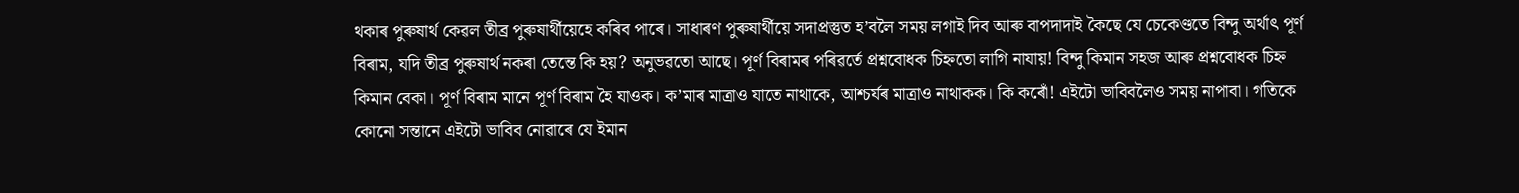থকাৰ পুৰুষাৰ্থ কেৱল তীব্ৰ পুৰুষাৰ্থীয়েহে কৰিব পাৰে। সাধাৰণ পুৰুষাৰ্থীয়ে সদাপ্ৰস্তুত হ’বলৈ সময় লগাই দিব আৰু বাপদাদাই কৈছে যে চেকেণ্ডতে বিন্দু অৰ্থাৎ পূৰ্ণ বিৰাম, যদি তীব্ৰ পুৰুষাৰ্থ নকৰা তেন্তে কি হয়? অনুভৱতো আছে। পূৰ্ণ বিৰামৰ পৰিৱৰ্তে প্ৰশ্নবোধক চিহ্নতো লাগি নাযায়! বিন্দু কিমান সহজ আৰু প্ৰশ্নবোধক চিহ্ন কিমান বেকা। পূৰ্ণ বিৰাম মানে পূৰ্ণ বিৰাম হৈ যাওক। ক’মাৰ মাত্ৰাও যাতে নাথাকে, আশ্চৰ্যৰ মাত্ৰাও নাথাকক। কি কৰোঁ! এইটো ভাবিবলৈও সময় নাপাবা। গতিকে কোনো সন্তানে এইটো ভাবিব নোৱাৰে যে ইমান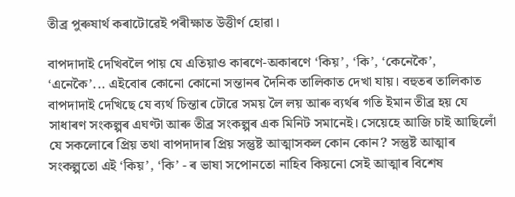তীব্ৰ পুৰুষাৰ্থ কৰাটোৱেই পৰীক্ষাত উত্তীৰ্ণ হোৱা।

বাপদাদাই দেখিবলৈ পায় যে এতিয়াও কাৰণে-অকাৰণে ‘কিয়’, ‘কি’, ‘কেনেকৈ’, ‘এনেকৈ’... এইবোৰ কোনো কোনো সন্তানৰ দৈনিক তালিকাত দেখা যায়। বহুতৰ তালিকাত বাপদাদাই দেখিছে যে ব্যৰ্থ চিন্তাৰ ঢৌৱে সময় লৈ লয় আৰু ব্যৰ্থৰ গতি ইমান তীব্ৰ হয় যে সাধাৰণ সংকল্পৰ এঘণ্টা আৰু তীব্ৰ সংকল্পৰ এক মিনিট সমানেই। সেয়েহে আজি চাই আছিলোঁ যে সকলোৰে প্ৰিয় তথা বাপদাদাৰ প্ৰিয় সন্তুষ্ট আত্মাসকল কোন কোন? সন্তুষ্ট আত্মাৰ সংকল্পতো এই ‘কিয়’, ‘কি’ - ৰ ভাষা সপোনতো নাহিব কিয়নো সেই আত্মাৰ বিশেষ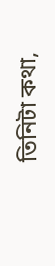তিনিটা কথা,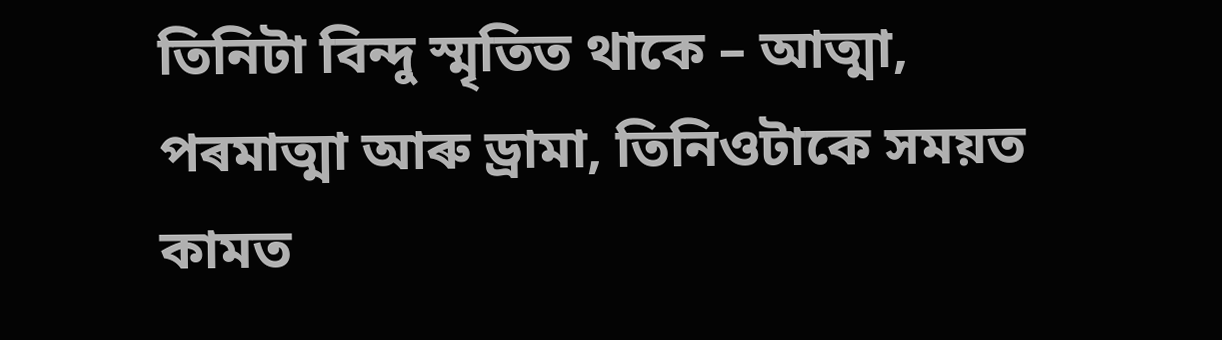তিনিটা বিন্দু স্মৃতিত থাকে – আত্মা, পৰমাত্মা আৰু ড্ৰামা, তিনিওটাকে সময়ত কামত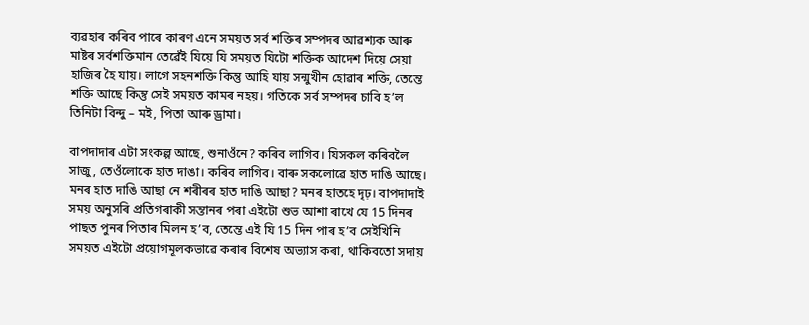ব্যৱহাৰ কৰিব পাৰে কাৰণ এনে সময়ত সৰ্ব শক্তিৰ সম্পদৰ আৱশ্যক আৰু মাষ্টৰ সৰ্বশক্তিমান তেৱেঁই যিয়ে যি সময়ত যিটো শক্তিক আদেশ দিয়ে সেয়া হাজিৰ হৈ যায়। লাগে সহনশক্তি কিন্তু আহি যায় সন্মুখীন হোৱাৰ শক্তি, তেন্তে শক্তি আছে কিন্তু সেই সময়ত কামৰ নহয়। গতিকে সৰ্ব সম্পদৰ চাবি হ’ল তিনিটা বিন্দু – মই, পিতা আৰু ড্ৰামা।

বাপদাদাৰ এটা সংকল্প আছে, শুনাওঁনে? কৰিব লাগিব। যিসকল কৰিবলৈ সাজু, তেওঁলোকে হাত দাঙা। কৰিব লাগিব। বাৰু সকলোৱে হাত দাঙি আছে। মনৰ হাত দাঙি আছা নে শৰীৰৰ হাত দাঙি আছা? মনৰ হাতহে দৃঢ়। বাপদাদাই সময় অনুসৰি প্ৰতিগৰাকী সন্তানৰ পৰা এইটো শুভ আশা ৰাখে যে 15 দিনৰ পাছত পুনৰ পিতাৰ মিলন হ’ব, তেন্তে এই যি 15 দিন পাৰ হ’ব সেইখিনি সময়ত এইটো প্ৰয়োগমূলকভাৱে কৰাৰ বিশেষ অভ্যাস কৰা, থাকিবতো সদায়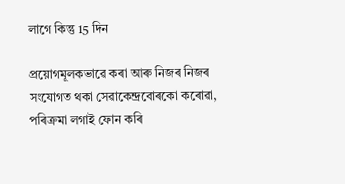লাগে কিন্তু 15 দিন

প্ৰয়োগমূলকভাৱে কৰা আৰু নিজৰ নিজৰ সংযোগত থকা সেৱাকেন্দ্ৰবোৰকো কৰোৱা, পৰিক্ৰমা লগাই ফোন কৰি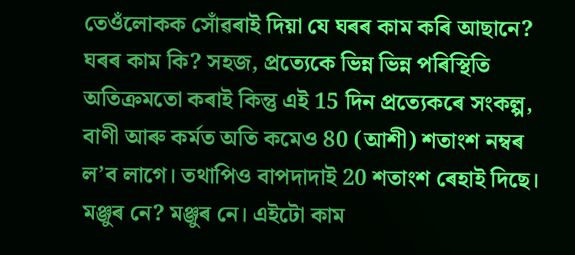তেওঁলোকক সোঁৱৰাই দিয়া যে ঘৰৰ কাম কৰি আছানে? ঘৰৰ কাম কি? সহজ, প্ৰত্যেকে ভিন্ন ভিন্ন পৰিস্থিতি অতিক্ৰমতো কৰাই কিন্তু এই 15 দিন প্ৰত্যেকৰে সংকল্প, বাণী আৰু কৰ্মত অতি কমেও 80 (আশী) শতাংশ নম্বৰ ল’ব লাগে। তথাপিও বাপদাদাই 20 শতাংশ ৰেহাই দিছে। মঞ্জুৰ নে? মঞ্জুৰ নে। এইটো কাম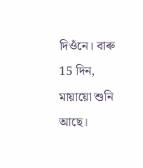দিওঁনে। বাৰু 15 দিন, মায়ায়ো শুনি আছে।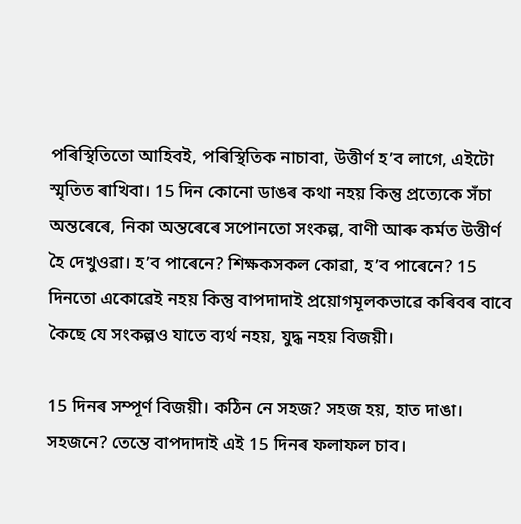পৰিস্থিতিতো আহিবই, পৰিস্থিতিক নাচাবা, উত্তীৰ্ণ হ’ব লাগে, এইটো স্মৃতিত ৰাখিবা। 15 দিন কোনো ডাঙৰ কথা নহয় কিন্তু প্ৰত্যেকে সঁচা অন্তৰেৰে, নিকা অন্তৰেৰে সপোনতো সংকল্প, বাণী আৰু কৰ্মত উত্তীৰ্ণ হৈ দেখুওৱা। হ’ব পাৰেনে? শিক্ষকসকল কোৱা, হ’ব পাৰেনে? 15 দিনতো একোৱেই নহয় কিন্তু বাপদাদাই প্ৰয়োগমূলকভাৱে কৰিবৰ বাবে কৈছে যে সংকল্পও যাতে ব্যৰ্থ নহয়, যুদ্ধ নহয় বিজয়ী।

15 দিনৰ সম্পূৰ্ণ বিজয়ী। কঠিন নে সহজ? সহজ হয়, হাত দাঙা। সহজনে? তেন্তে বাপদাদাই এই 15 দিনৰ ফলাফল চাব।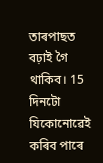তাৰপাছত বঢ়াই গৈ থাকিব। 15 দিনটো যিকোনোৱেই কৰিব পাৰে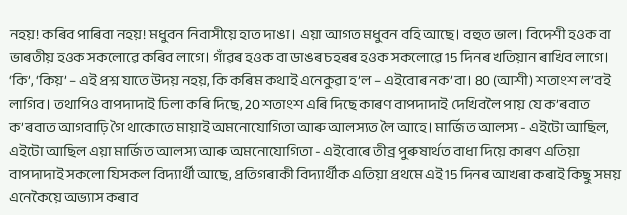নহয়! কৰিব পাৰিবা নহয়! মধুবন নিবাসীয়ে হাত দাঙা। এয়া আগত মধুবন বহি আছে। বহুত ভাল। বিদেশী হওক বা ভাৰতীয় হওক সকলোৱে কৰিব লাগে। গাঁৱৰ হওক বা ডাঙৰ চহৰৰ হওক সকলোৱে 15 দিনৰ খতিয়ান ৰাখিব লাগে। ‘কি’, ‘কিয়’ – এই প্ৰশ্ন যাতে উদয় নহয়, কি কৰিম কথাই এনেকুৱা হ’ল – এইবোৰ নক’বা। 80 (আশী) শতাংশ ল’বই লাগিব। তথাপিও বাপদাদাই ঢিলা কৰি দিছে, 20 শতাংশ এৰি দিছে কাৰণ বাপদাদাই দেখিবলৈ পায় যে ক’ৰবাত ক’ৰবাত আগবাঢ়ি গৈ থাকোতে মায়াই অমনোযোগিতা আৰু আলস্যত লৈ আহে। মাৰ্জিত আলস্য - এইটো আছিল, এইটো আছিল এয়া মাৰ্জিত আলস্য আৰু অমনোযোগিতা - এইবোৰে তীব্ৰ পুৰুষাৰ্থত বাধা দিয়ে কাৰণ এতিয়া বাপদাদাই সকলো যিসকল বিদ্যাৰ্থী আছে, প্ৰতিগৰাকী বিদ্যাৰ্থীক এতিয়া প্ৰথমে এই 15 দিনৰ আখৰা কৰাই কিছু সময় এনেকৈয়ে অভ্যাস কৰাব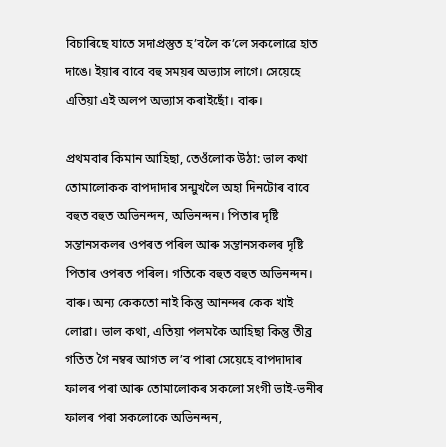বিচাৰিছে যাতে সদাপ্ৰস্তুত হ’বলৈ ক’লে সকলোৱে হাত দাঙে। ইয়াৰ বাবে বহু সময়ৰ অভ্যাস লাগে। সেয়েহে এতিয়া এই অলপ অভ্যাস কৰাইছোঁ। বাৰু।

প্ৰথমবাৰ কিমান আহিছা, তেওঁলোক উঠা: ভাল কথা তোমালোকক বাপদাদাৰ সন্মুখলৈ অহা দিনটোৰ বাবে বহুত বহুত অভিনন্দন, অভিনন্দন। পিতাৰ দৃষ্টি সন্তানসকলৰ ওপৰত পৰিল আৰু সন্তানসকলৰ দৃষ্টি পিতাৰ ওপৰত পৰিল। গতিকে বহুত বহুত অভিনন্দন। বাৰু। অন্য কেকতো নাই কিন্তু আনন্দৰ কেক খাই লোৱা। ভাল কথা, এতিয়া পলমকৈ আহিছা কিন্তু তীব্ৰ গতিত গৈ নম্বৰ আগত ল’ব পাৰা সেয়েহে বাপদাদাৰ ফালৰ পৰা আৰু তোমালোকৰ সকলো সংগী ভাই-ভনীৰ ফালৰ পৰা সকলোকে অভিনন্দন,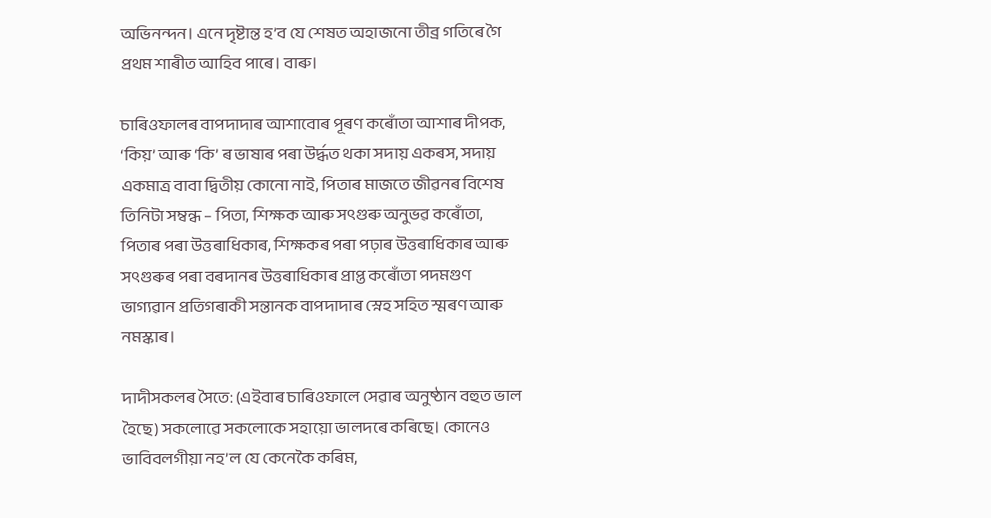অভিনন্দন। এনে দৃষ্টান্ত হ’ব যে শেষত অহাজনো তীব্ৰ গতিৰে গৈ প্ৰথম শাৰীত আহিব পাৰে। বাৰু।

চাৰিওফালৰ বাপদাদাৰ আশাবোৰ পূৰণ কৰোঁতা আশাৰ দীপক, ‘কিয়’ আৰু ‘কি’ ৰ ভাষাৰ পৰা উৰ্দ্ধত থকা সদায় একৰস, সদায় একমাত্ৰ বাবা দ্বিতীয় কোনো নাই, পিতাৰ মাজতে জীৱনৰ বিশেষ তিনিটা সম্বন্ধ – পিতা, শিক্ষক আৰু সৎগুৰু অনুভৱ কৰোঁতা, পিতাৰ পৰা উত্তৰাধিকাৰ, শিক্ষকৰ পৰা পঢ়াৰ উত্তৰাধিকাৰ আৰু সৎগুৰুৰ পৰা বৰদানৰ উত্তৰাধিকাৰ প্ৰাপ্ত কৰোঁতা পদমগুণ ভাগ্যৱান প্ৰতিগৰাকী সন্তানক বাপদাদাৰ স্নেহ সহিত স্মৰণ আৰু নমস্কাৰ।

দাদীসকলৰ সৈতে: (এইবাৰ চাৰিওফালে সেৱাৰ অনুষ্ঠান বহুত ভাল হৈছে) সকলোৱে সকলোকে সহায়ো ভালদৰে কৰিছে। কোনেও ভাবিবলগীয়া নহ’ল যে কেনেকৈ কৰিম,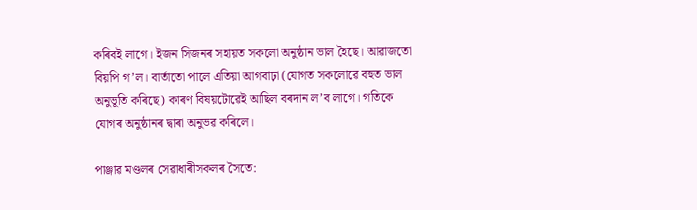কৰিবই লাগে। ইজন সিজনৰ সহায়ত সকলো অনুষ্ঠান ভাল হৈছে। আৱাজতো বিয়পি গ’ল। বাৰ্তাতো পালে এতিয়া আগবাঢ়া (যোগত সকলোৱে বহুত ভাল অনুভূতি কৰিছে) কাৰণ বিষয়টোৱেই আছিল বৰদান ল’ব লাগে। গতিকে যোগৰ অনুষ্ঠানৰ দ্বাৰা অনুভৱ কৰিলে।

পাঞ্জাৱ মণ্ডলৰ সেৱাধাৰীসকলৰ সৈতে: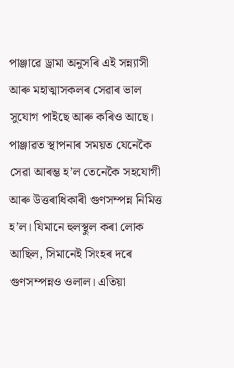পাঞ্জাৱে ড্ৰামা অনুসৰি এই সন্ন্যাসী আৰু মহাত্মাসকলৰ সেৱাৰ ভাল সুযোগ পাইছে আৰু কৰিও আছে। পাঞ্জাৱত স্থাপনাৰ সময়ত যেনেকৈ সেৱা আৰম্ভ হ’ল তেনেকৈ সহযোগী আৰু উত্তৰাধিকাৰী গুণসম্পন্ন নিমিত্ত হ’ল। যিমানে হুলস্থুল কৰা লোক আছিল, সিমানেই সিংহৰ দৰে গুণসম্পন্নও ওলাল। এতিয়া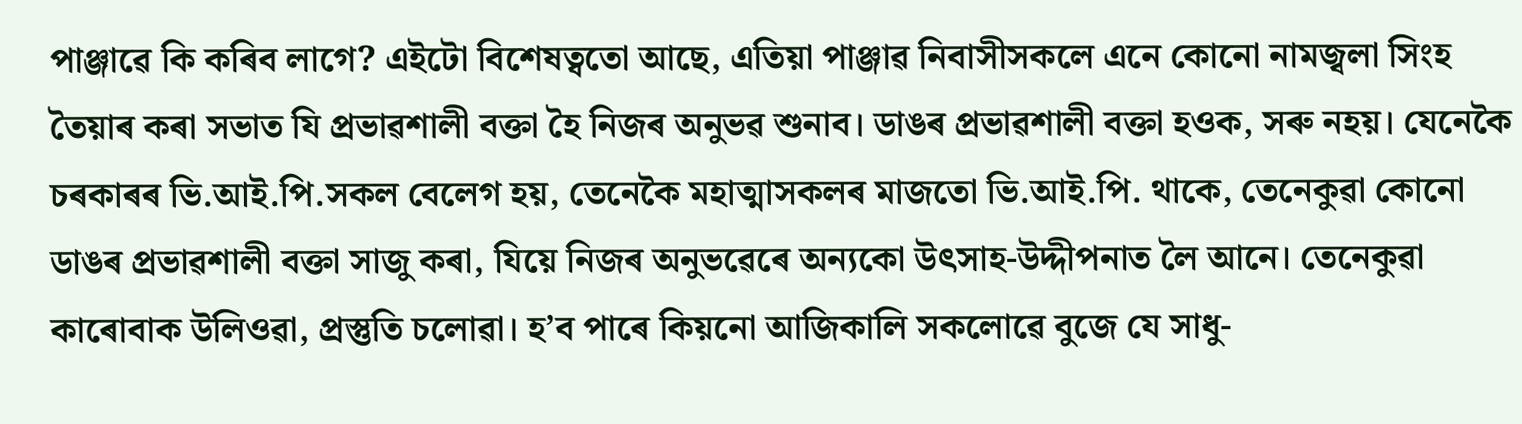পাঞ্জাৱে কি কৰিব লাগে? এইটো বিশেষত্বতো আছে, এতিয়া পাঞ্জাৱ নিবাসীসকলে এনে কোনো নামজ্বলা সিংহ তৈয়াৰ কৰা সভাত যি প্ৰভাৱশালী বক্তা হৈ নিজৰ অনুভৱ শুনাব। ডাঙৰ প্ৰভাৱশালী বক্তা হওক, সৰু নহয়। যেনেকৈ চৰকাৰৰ ভি.আই.পি.সকল বেলেগ হয়, তেনেকৈ মহাত্মাসকলৰ মাজতো ভি.আই.পি. থাকে, তেনেকুৱা কোনো ডাঙৰ প্ৰভাৱশালী বক্তা সাজু কৰা, যিয়ে নিজৰ অনুভৱেৰে অন্যকো উৎসাহ-উদ্দীপনাত লৈ আনে। তেনেকুৱা কাৰোবাক উলিওৱা, প্ৰস্তুতি চলোৱা। হ’ব পাৰে কিয়নো আজিকালি সকলোৱে বুজে যে সাধু-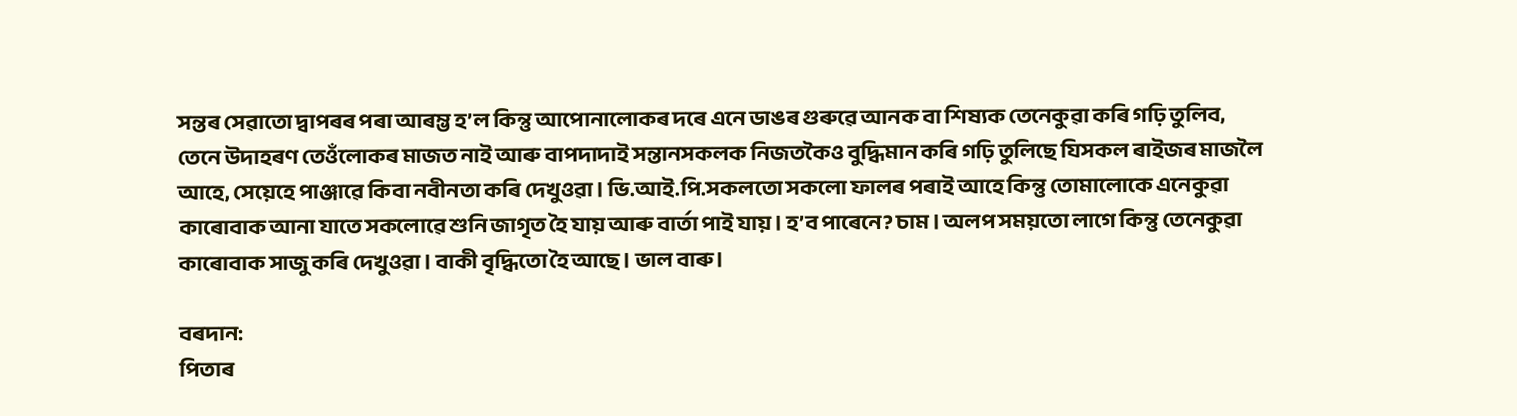সন্তৰ সেৱাতো দ্বাপৰৰ পৰা আৰম্ভ হ’ল কিন্তু আপোনালোকৰ দৰে এনে ডাঙৰ গুৰুৱে আনক বা শিষ্যক তেনেকুৱা কৰি গঢ়ি তুলিব, তেনে উদাহৰণ তেওঁলোকৰ মাজত নাই আৰু বাপদাদাই সন্তানসকলক নিজতকৈও বুদ্ধিমান কৰি গঢ়ি তুলিছে যিসকল ৰাইজৰ মাজলৈ আহে, সেয়েহে পাঞ্জাৱে কিবা নবীনতা কৰি দেখুওৱা। ভি.আই.পি.সকলতো সকলো ফালৰ পৰাই আহে কিন্তু তোমালোকে এনেকুৱা কাৰোবাক আনা যাতে সকলোৱে শুনি জাগৃত হৈ যায় আৰু বাৰ্তা পাই যায়। হ’ব পাৰেনে? চাম। অলপ সময়তো লাগে কিন্তু তেনেকুৱা কাৰোবাক সাজু কৰি দেখুওৱা। বাকী বৃদ্ধিতো হৈ আছে। ভাল বাৰু।

বৰদান:
পিতাৰ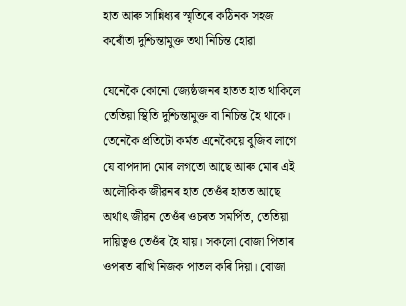হাত আৰু সান্নিধ্যৰ স্মৃতিৰে কঠিনক সহজ কৰোঁতা দুশ্চিন্তামুক্ত তথা নিচিন্ত হোৱা

যেনেকৈ কোনো জ্যেষ্ঠজনৰ হাতত হাত থাকিলে তেতিয়া স্থিতি দুশ্চিন্তামুক্ত বা নিচিন্ত হৈ থাকে। তেনেকৈ প্ৰতিটো কর্মত এনেকৈয়ে বুজিব লাগে যে বাপদাদা মোৰ লগতো আছে আৰু মোৰ এই অলৌকিক জীৱনৰ হাত তেওঁৰ হাতত আছে অৰ্থাৎ জীৱন তেওঁৰ ওচৰত সমৰ্পিত, তেতিয়া দায়িত্বও তেওঁৰ হৈ যায়। সকলো বোজা পিতাৰ ওপৰত ৰাখি নিজক পাতল কৰি দিয়া। বোজা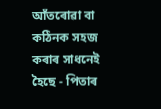আঁতৰোৱা বা কঠিনক সহজ কৰাৰ সাধনেই হৈছে - পিতাৰ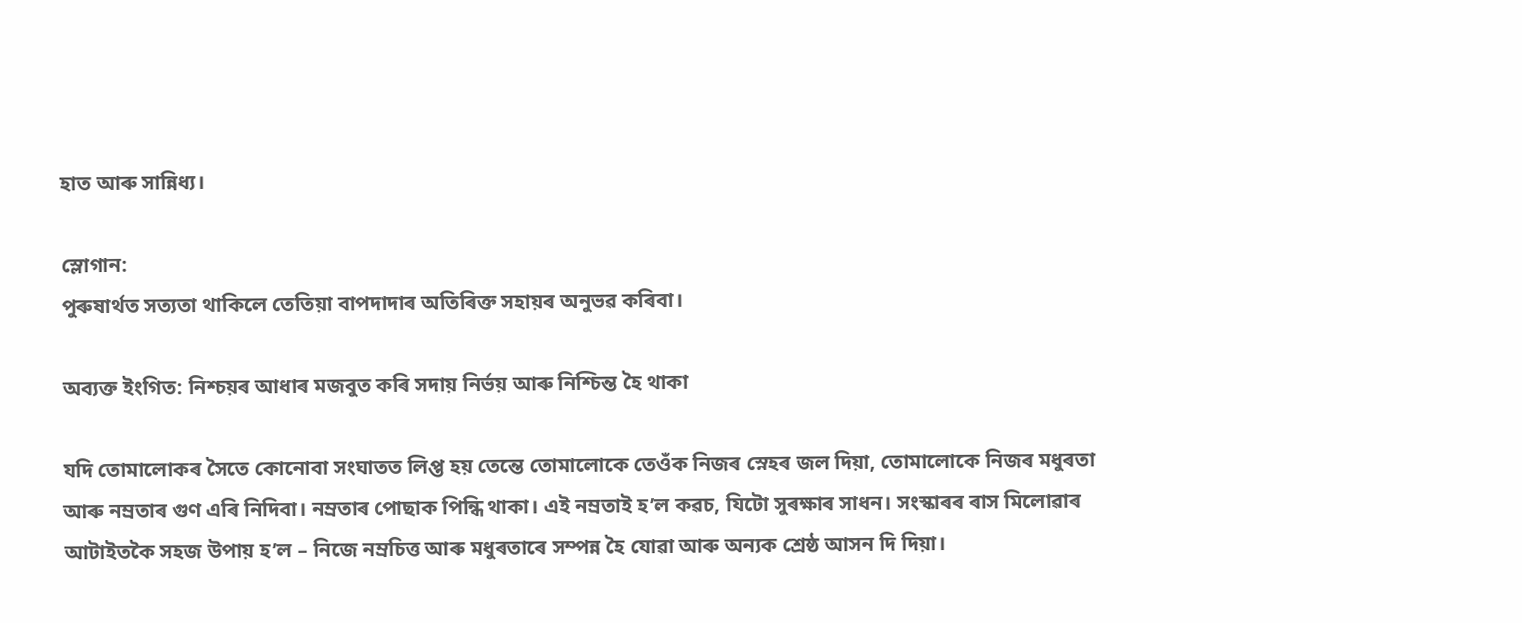হাত আৰু সান্নিধ্য।

স্লোগান:
পুৰুষাৰ্থত সত্যতা থাকিলে তেতিয়া বাপদাদাৰ অতিৰিক্ত সহায়ৰ অনুভৱ কৰিবা।

অব্যক্ত ইংগিত: নিশ্চয়ৰ আধাৰ মজবুত কৰি সদায় নিৰ্ভয় আৰু নিশ্চিন্ত হৈ থাকা

যদি তোমালোকৰ সৈতে কোনোবা সংঘাতত লিপ্ত হয় তেন্তে তোমালোকে তেওঁক নিজৰ স্নেহৰ জল দিয়া, তোমালোকে নিজৰ মধুৰতা আৰু নম্ৰতাৰ গুণ এৰি নিদিবা। নম্ৰতাৰ পোছাক পিন্ধি থাকা। এই নম্ৰতাই হ’ল কৱচ, যিটো সুৰক্ষাৰ সাধন। সংস্কাৰৰ ৰাস মিলোৱাৰ আটাইতকৈ সহজ উপায় হ’ল – নিজে নম্ৰচিত্ত আৰু মধুৰতাৰে সম্পন্ন হৈ যোৱা আৰু অন্যক শ্ৰেষ্ঠ আসন দি দিয়া।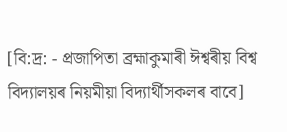[বি:দ্ৰ: - প্ৰজাপিতা ব্ৰহ্মাকুমাৰী ঈশ্বৰীয় বিশ্ব বিদ্যালয়ৰ নিয়মীয়া বিদ্যাৰ্থীসকলৰ বাবে]